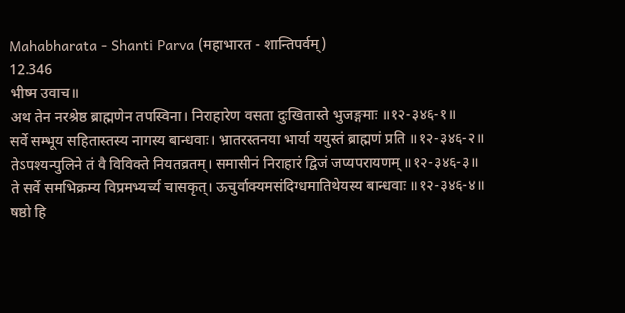Mahabharata - Shanti Parva (महाभारत - शान्तिपर्वम्)
12.346
भीष्म उवाच॥
अथ तेन नरश्रेष्ठ ब्राह्मणेन तपस्विना। निराहारेण वसता दुःखितास्ते भुजङ्गमाः ॥१२-३४६-१॥
सर्वे सम्भूय सहितास्तस्य नागस्य बान्धवाः। भ्रातरस्तनया भार्या ययुस्तं ब्राह्मणं प्रति ॥१२-३४६-२॥
तेऽपश्यन्पुलिने तं वै विविक्ते नियतव्रतम्। समासीनं निराहारं द्विजं जप्यपरायणम् ॥१२-३४६-३॥
ते सर्वे समभिक्रम्य विप्रमभ्यर्च्य चासकृत्। ऊचुर्वाक्यमसंदिग्धमातिथेयस्य बान्धवाः ॥१२-३४६-४॥
षष्ठो हि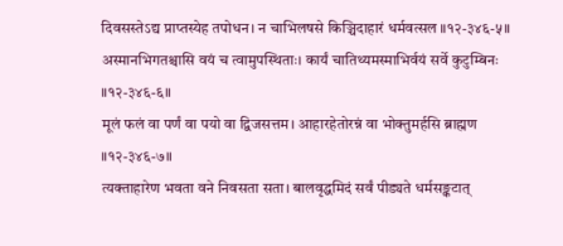दिवसस्तेऽद्य प्राप्तस्येह तपोधन। न चाभिलषसे किञ्चिदाहारं धर्मवत्सल ॥१२-३४६-५॥
अस्मानभिगतश्चासि वयं च त्वामुपस्थिताः। कार्यं चातिथ्यमस्माभिर्वयं सर्वे कुटुम्बिनः ॥१२-३४६-६॥
मूलं फलं वा पर्णं वा पयो वा द्विजसत्तम। आहारहेतोरन्नं वा भोक्तुमर्हसि ब्राह्मण ॥१२-३४६-७॥
त्यक्ताहारेण भवता वने निवसता सता। बालवृद्धमिदं सर्वं पीड्यते धर्मसङ्कटात्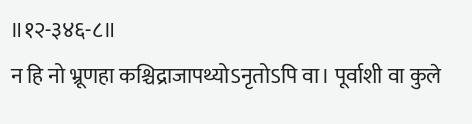॥१२-३४६-८॥
न हि नो भ्रूणहा कश्चिद्राजापथ्योऽनृतोऽपि वा। पूर्वाशी वा कुले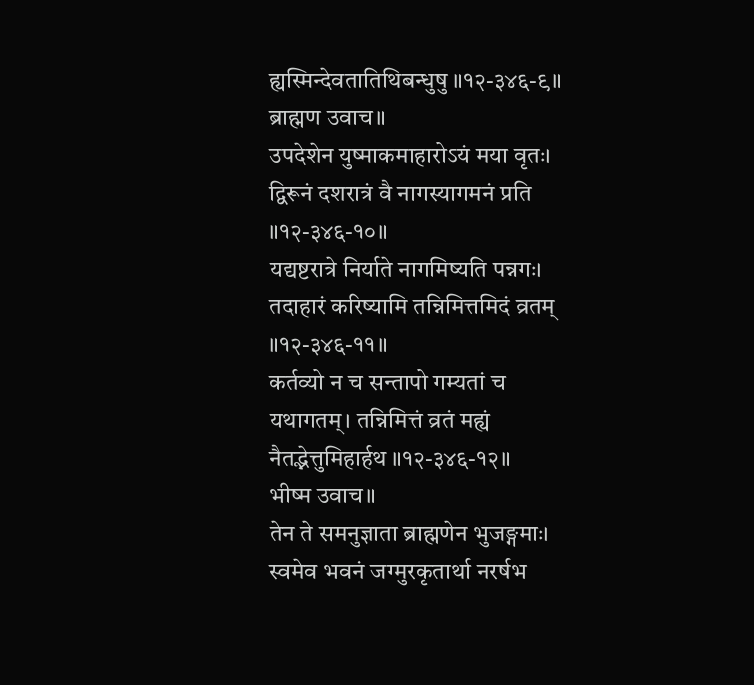ह्यस्मिन्देवतातिथिबन्धुषु ॥१२-३४६-९॥
ब्राह्मण उवाच॥
उपदेशेन युष्माकमाहारोऽयं मया वृतः। द्विरूनं दशरात्रं वै नागस्यागमनं प्रति ॥१२-३४६-१०॥
यद्यष्टरात्रे निर्याते नागमिष्यति पन्नगः। तदाहारं करिष्यामि तन्निमित्तमिदं व्रतम् ॥१२-३४६-११॥
कर्तव्यो न च सन्तापो गम्यतां च यथागतम्। तन्निमित्तं व्रतं मह्यं नैतद्भेत्तुमिहार्हथ ॥१२-३४६-१२॥
भीष्म उवाच॥
तेन ते समनुज्ञाता ब्राह्मणेन भुजङ्गमाः। स्वमेव भवनं जग्मुरकृतार्था नरर्षभ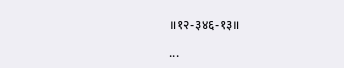॥१२-३४६-१३॥

...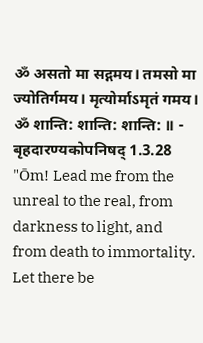ॐ असतो मा सद्गमय। तमसो मा ज्योतिर्गमय। मृत्योर्माऽमृतं गमय। ॐ शान्ति: शान्ति: शान्ति: ॥ - बृहदारण्यकोपनिषद् 1.3.28
"Ōm! Lead me from the unreal to the real, from darkness to light, and from death to immortality. Let there be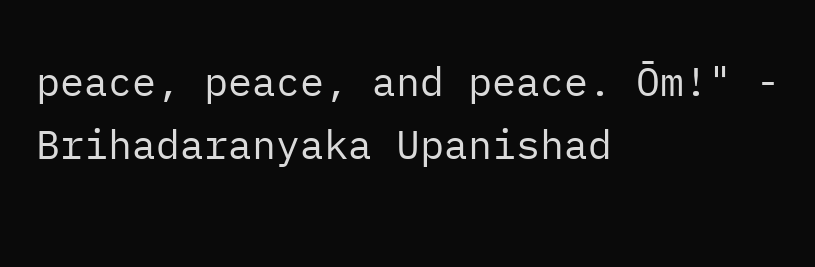peace, peace, and peace. Ōm!" - Brihadaranyaka Upanishad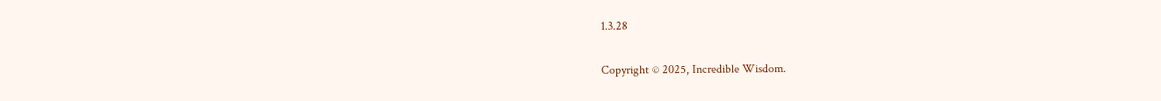1.3.28

Copyright © 2025, Incredible Wisdom.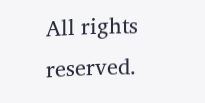All rights reserved.